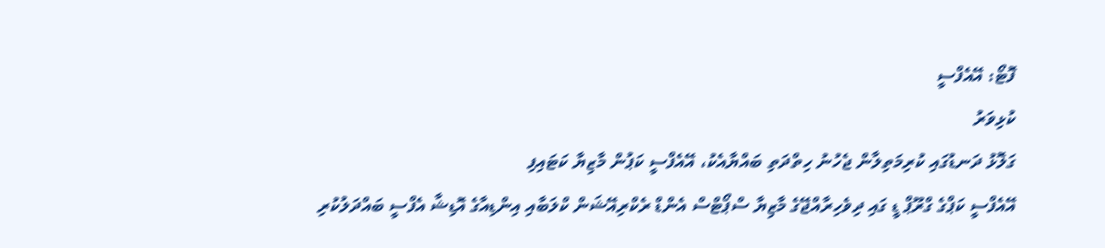ފޮޓޯ: އޭއެފްސީ
ކުޅިވަރު
ގަލޮޅު ދަނޑުގައި ކުރިމަތިލާން ޖެހުނު ހިތްދަތި ބައްޔާއެކު، އޭއެފްސީ ކަޕުން މާޒިޔާ ކަޓައިފި
އޭއެފްސީ ކަޕްގެ ގްރޫޕް ޑީ ގައި ދިވެހިރާއްޖޭގެ މާޒިޔާ ސްޕޯޓްސް އެންޑް ރެކްރިއޭޝަން ކްލަބާއި އިންޑިއާގެ އޮޑިޝާ އެފްސީ ބައްދަލުކުރި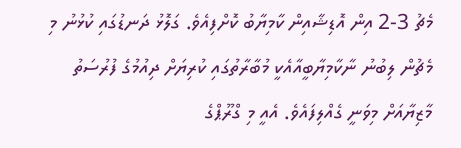މެޗު 3-2 އިން އޮޑިޝާއިން ކާމިޔާބު ކޮށްފިއެވެ. ގަލޮޅު ދަނޑުގައި ކުޅުނު މި މެޗުން ލިބުނު ނާކާމިޔާބީއާއެކީ މުބާރާތުގައި ކުރިޔަށް ދިއުމުގެ ފުރުސަތު މާޒިޔާއަށް މިވަނީ ގެއްލިފައެވެ. އެއީ މި ގްރޫޕްގެ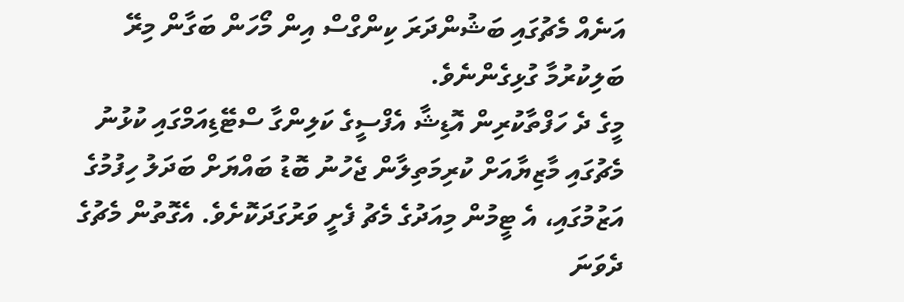އަނެއް މެޗުގައި ބަޝުންދަރަ ކިންގްސް އިން މޯހަން ބަގާން މިރޭ ބަލިކުރުމާ ގުޅިގެންނެވެ.
މީގެ ދެ ހަފްތާކުރިން އޮޑިޝާ އެފްސީގެ ކަލިންގާ ސްޓޭޑިއަމްގައި ކުޅުނު މެޗުގައި މާޒިޔާއަށް ކުރިމަތިލާން ޖެހުނު ބޮޑު ބައްޔަށް ބަދަލު ހިފުމުގެ އަޒުމުގައި، އެ ޓީމުން މިއަދުގެ މެޗު ފެށީ ވަރުގަދަކޮށެވެ. އެގޮތުން މެޗުގެ ދެވަނަ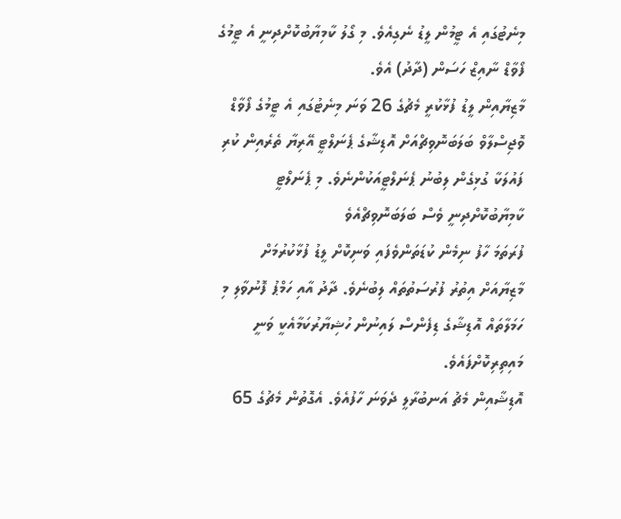މިނެޓުގައި އެ ޓީމުން ލީޑު ނެގިއެވެ. މި ގޯލު ކާމިޔާބުކޮށްދިނީ އެ ޓީމުގެ ފޯވާޑް ނާއިޒް ހަސަން (ދާދު) އެވެ.
މާޒިޔާއިން ލީޑު ފުޅާކުރީ މެޗުގެ 26 ވަނަ މިނެޓުގައި އެ ޓީމުގެ ފޯވާޑް ވޮޖިސްލާވް ބަލަބަނޮވިޗްއަށް އޮޑިޝާގެ ޕެނަލްޓީ އޭރިޔާ ތެރެއިން ކުރި ފައުލަކާ ގުޅިގެން ލިބުނު ޕެނަލްޓީއަކުންނެވެ. މި ޕެނަލްޓީ ކާމިޔާބުކޮށްދިނީ ވެސް ބަލަބަނޮވިޗްއެވެ
ފުރަތަމަ ހާފު ނިމެން ކުޑަތަންވެފައި ވަނިކޮށް ލީޑު ފުޅާކުރުމަށް މާޒިޔާއަށް އިތުރު ފުރުސަތުތައް ލިބުނެވެ. ދާދު އާއި ހަމްޕު ފޮނުވާލި މި ހަމަލާތައް އޮޑިޝާގެ ޑިފެންސް ލައިނުން ހުޝިޔާރުކަމާއެކީ ވަނީ މައިތިރިކޮށްފައެވެ.
އޮޑިޝާއިން މެޗު އަނބުރާލީ ދެވަނަ ހާފުއެވެ. އެގޮތުން މެޗުގެ 65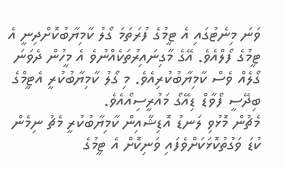ވަނަ މިނެޓުގައި އެ ޓީމުގެ ފުރަތަމަ ގޯލު ކާމިޔާބުކޮށްދިނީ އެ ޓީމުގެ ފޯލްއެވެ. އޭގެ މާގިނައިރުތަކެއްނުވެ އެ މީހުން ދެވަނަ ގޯލެއް ވެސް ކާމިޔާބުކުރިއެވެ. މި ގޯލު ކާމިޔާބުކުރީ އެޓީމްގެ ބިދޭސީ ފޯވާޑް ޑިއޭގޯ މައުރީސިއޯއެވެ.
މެޗުން މޮޅުވި ލަނޑު އޮޑިޝާއިން ކާމިޔާބުކުރީ މެޗު ނިމެން ކުޑަ ވަގުތުކޮޅަކަށްވެފައި ވަނިކޮށް އެ ޓީމުގެ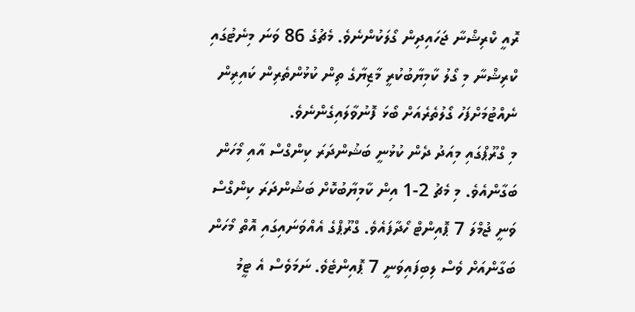ރޮއީ ކްރިޝްނާ ޖަހައިދިން ގޯލަކުންނެވެ. މެޗުގެ 86 ވަނަ މިނެޓުގައި ކްރިޝްނާ މި ގޯލު ކާމިޔާބުކުރީ މާޒިޔާގެ ތިން ކުޅުންތެރިން ކައިރިން ނެއްޓުމަށްފަހު ގޯލުތެރެއަށް ބޯޅަ ފޮނުވާލައިގެންނެވެ.
މި ގްރޫޕްގައި މިއަދު ދެން ކުޅުނީ ބަޝުންދަރަ ކިންގްސް އާއި މޯހަން ބަގާންއެވެ. މި މެޗު 2-1 އިން ކާމިޔާބުކޮށް ބަޝުންދަރަ ކިންގްސް ވަނީ ޖުމްލަ 7 ޕޮއިންޓް ހޯދާފައެވެ. ގްރޫޕްގެ އެއްވަނައިގައި އޮތް މޯހަން ބަގާންއަށް ވެސް ލިބިފައިވަނީ 7 ޕޮއިންޓެވެ. ނަމަވެސް އެ ޓީމު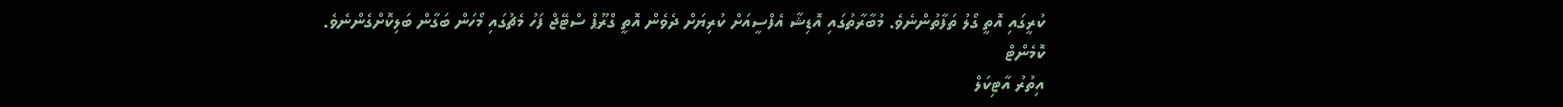ކުރީގައި އޮތީ ގޯލު ތަފާތުންނެވެ. މުބާރާތުގައި އޮޑިޝާ އެފްސީއަށް ކުރިޔަށް ދެވެން އޮތީ ގްރޫޕް ސްޓޭޖް ފަހު މެޗުގައި މޯހަން ބަގާން ބަލިކޮށްގެންނެވެ.
ކޮމެންޓް
އިތުރު އާޓިކަލް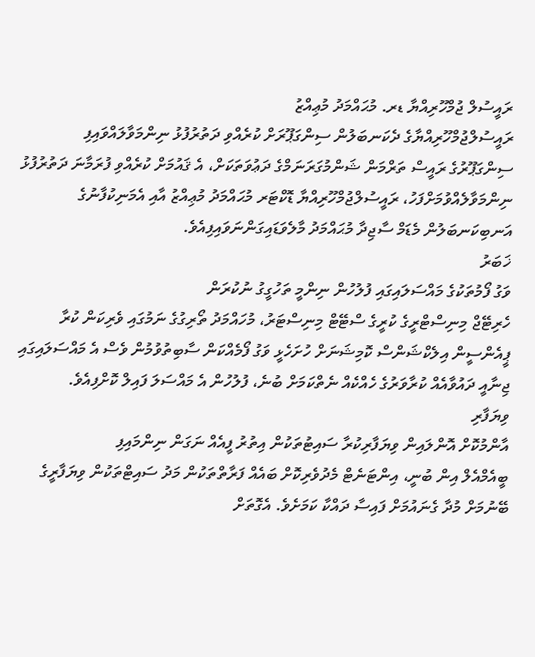ރައީސުލް ޖުމްހޫރިއްޔާ ޑރ. މުޙައްމަދު މުޢިއްޒު
ރައީސުލްޖުމްހޫރިއްޔާގެ ދެކަނބަލުން ސިންގަޕޫރަށް ކުރެއްވި ދަތުރުފުޅު ނިންމަވާލައްވައިފި
ސިންގަޕޫރުގެ ރައީސް ތަރްމަން ޝަންމުގަރަނަމްގެ ދަޢުވަތަކަށް، އެ ޤައުމަށް ކުރެއްވި ފުރަމާނަ ދަތުރުފުޅު ނިންމަވާލެއްވުމަށްފަހު، ރައީސުލްޖުމްހޫރިއްޔާ ޑޮކްޓަރ މުޙައްމަދު މުޢިއްޒު އާއި އެމަނިކުފާނުގެ އަނބިކަނބަލުން މެޑަމް ސާޖިދާ މުޙައްމަދު މާލެވަޑައިގަންނަވައިފިއެވެ.
ޚަބަރު
ވަގު ފޯމުތަކުގެ މައްސަލައިގައި ފުލުހުން ނިންމީ ތަހުގީގު ނުކުރަން
ހެރިޓޭޖް މިނިސްޓްރީގެ ކުރީގެ ސްޓޭޓް މިނިސްޓަރު، މުހައްމަދު ތޯރިގުގެ ނަމުގައި ވެރިކަން ކުރާ ޕީއެންސީން އިލެކްޝަންސް ކޮމިޝަނަށް ހުށަހެޅީ ވަގު ފޯމެއްކަން ސާބިތުވުމުން ވެސް އެ މައްސަލައިގައި ޖިނާއީ ދައުވާއެއް ކުރާވަރުގެ ހެއްކެއް ނެތްކަމަށް ބުނެ، ފުލުހުން އެ މައްސަލަ ފައިލް ކޮށްފިއެވެ.
ވިޔަފާރި
އާންމުކޮށް އޮންލައިން ވިޔަފާރިކުރާ ސައިޓުތަކުން އިތުރު ފީއެއް ނަގަން ނިންމައިފި
ބީއެމްއެލް އިން ބުނީ، އިންޓަނެޓް މެދުވެރިކޮށް ބައެއް ފަރާތްތަކުން މަދު ސައިޓްތަކުން ވިޔަފާރީގެ ބޭނުމަށް މުދާ ގެނައުމަށް ފައިސާ ދައްކާ ކަމަށެވެ. އެގޮތަށް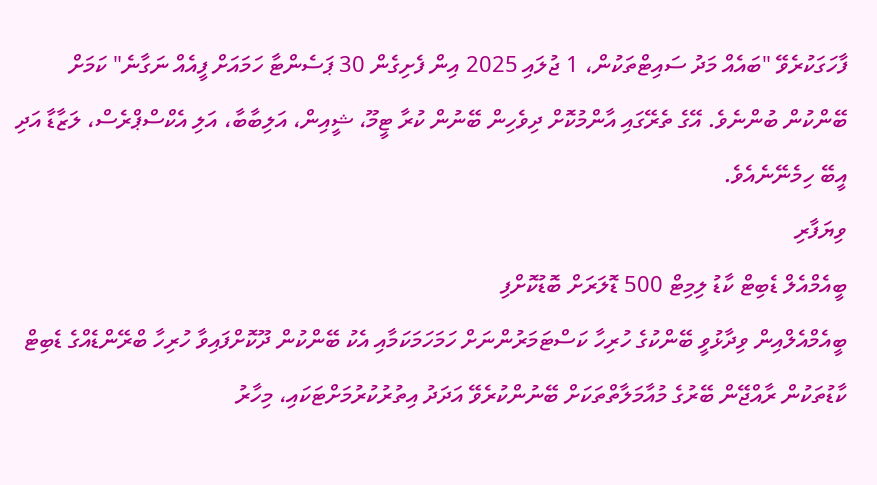ފާހަގަކުރެވޭ "ބައެއް މަދު ސައިޓްތަކުން، 1 ޖުލައި 2025 އިން ފެށިގެން 30 ޕަސެންޓާ ހަމައަށް ފީއެއް ނަގާނެ" ކަމަށް ބޭންކުން ބުންނެވެ. އޭގެ ތެރޭގައި އާންމުކޮށް ދިވެހިން ބޭނުން ކުރާ ޓީމޫ، ޝީއިން، އަލިބާބާ، އަލި އެކްސްޕްރެސް، ލަޒާޑާ އަދި އީބޭ ހިމެނޭނެއެވެ.
ވިޔަފާރި
ބީއެމްއެލް ޑެބިޓް ކާޑު ލިމިޓް 500 ޑޮލަރަށް ބޮޑުކޮށްފި
ބީއެމްއެލްއިން ވިދާޅުވީ ބޭންކުގެ ހުރިހާ ކަސްޓަމަރުންނަށް ހަމަހަމަކަމާއި އެކު ބޭންކުން ދޫކޮށްފައިވާ ހުރިހާ ބްރޭންޑެއްގެ ޑެބިޓް ކާޑުތަކުން ރާއްޖޭން ބޭރުގެ މުއާމަލާތްތަކަށް ބޭނުންކުރެވޭ އަދަދު އިތުރުކުރުމަށްޓަކައި، މިހާރު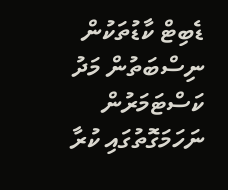ޑެބިޓް ކާޑުތަކުން ނިސްބަތުން މަދު ކަސްޓަމަރުން ނަހަމަގޮތުގައި ކުރާ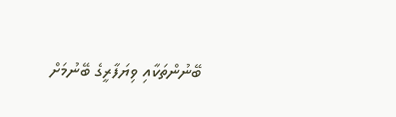ބޭނުންތަކާއި ވިޔަފާރީގެ ބޭނުމަށް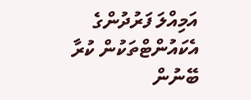އަމިއްލަ ފަރުދުންގެ އެކައުންޓްތަކުން ކުރާ ބޭނުން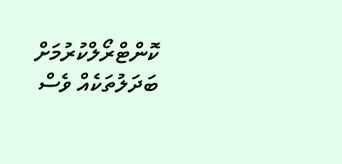ކޮންޓްރޯލްކުރުމަށް ބަދަލުތަކެއް ވެސް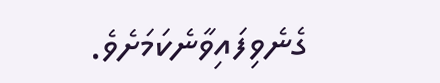ގެނެވިފައިވާނެކަމަށެވެ.